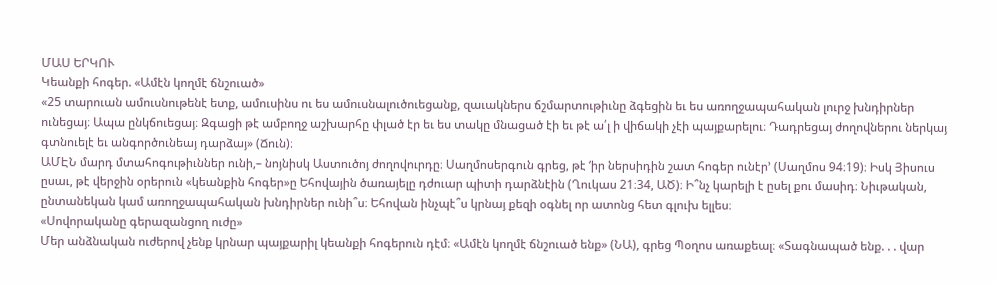ՄԱՍ ԵՐԿՈՒ
Կեանքի հոգեր. «Ամէն կողմէ ճնշուած»
«25 տարուան ամուսնութենէ ետք, ամուսինս ու ես ամուսնալուծուեցանք, զաւակներս ճշմարտութիւնը ձգեցին եւ ես առողջապահական լուրջ խնդիրներ ունեցայ։ Ապա ընկճուեցայ։ Զգացի թէ ամբողջ աշխարհը փլած էր եւ ես տակը մնացած էի եւ թէ ա՛լ ի վիճակի չէի պայքարելու։ Դադրեցայ ժողովներու ներկայ գտնուելէ եւ անգործունեայ դարձայ» (Ճուն)։
ԱՄԷՆ մարդ մտահոգութիւններ ունի,– նոյնիսկ Աստուծոյ ժողովուրդը։ Սաղմոսերգուն գրեց, թէ ‘իր ներսիդին շատ հոգեր ունէր’ (Սաղմոս 94։19)։ Իսկ Յիսուս ըսաւ, թէ վերջին օրերուն «կեանքին հոգեր»ը Եհովային ծառայելը դժուար պիտի դարձնէին (Ղուկաս 21։34, ԱԾ)։ Ի՞նչ կարելի է ըսել քու մասիդ։ Նիւթական, ընտանեկան կամ առողջապահական խնդիրներ ունի՞ս։ Եհովան ինչպէ՞ս կրնայ քեզի օգնել որ ատոնց հետ գլուխ ելլես։
«Սովորականը գերազանցող ուժը»
Մեր անձնական ուժերով չենք կրնար պայքարիլ կեանքի հոգերուն դէմ։ «Ամէն կողմէ ճնշուած ենք» (ՆԱ), գրեց Պօղոս առաքեալ։ «Տագնապած ենք. . . վար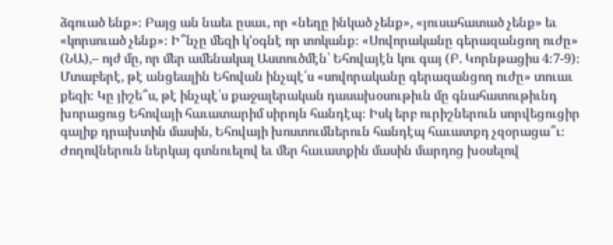ձգուած ենք»։ Բայց ան նաեւ ըսաւ, որ «նեղը ինկած չենք», «յուսահատած չենք» եւ «կորսուած չենք»։ Ի՞նչը մեզի կ’օգնէ որ տոկանք։ «Սովորականը գերազանցող ուժը» (ՆԱ),– ոյժ մը, որ մեր ամենակալ Աստուծմէն՝ Եհովայէն կու գայ (Բ. Կորնթացիս 4։7-9)։
Մտաբերէ, թէ անցեալին Եհովան ինչպէ՛ս «սովորականը գերազանցող ուժը» տուաւ քեզի։ Կը յիշե՞ս, թէ ինչպէ՛ս քաջալերական դասախօսութիւն մը գնահատութիւնդ խորացուց Եհովայի հաւատարիմ սիրոյն հանդէպ։ Իսկ երբ ուրիշներուն սորվեցուցիր գալիք դրախտին մասին, Եհովայի խոստումներուն հանդէպ հաւատքդ չզօրացա՞ւ։ Ժողովներուն ներկայ գտնուելով եւ մեր հաւատքին մասին մարդոց խօսելով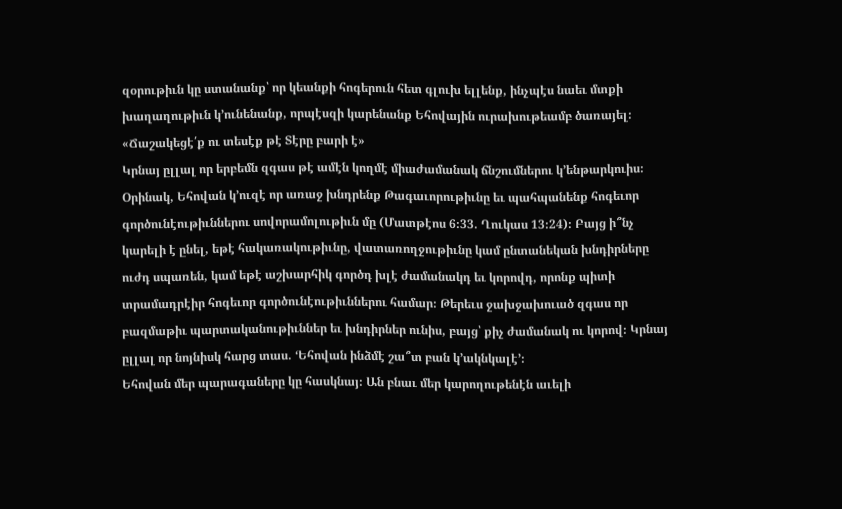զօրութիւն կը ստանանք՝ որ կեանքի հոգերուն հետ գլուխ ելլենք, ինչպէս նաեւ մտքի խաղաղութիւն կ’ունենանք, որպէսզի կարենանք Եհովային ուրախութեամբ ծառայել։
«Ճաշակեցէ՛ք ու տեսէք թէ Տէրը բարի է»
Կրնայ ըլլալ որ երբեմն զգաս թէ ամէն կողմէ միաժամանակ ճնշումներու կ’ենթարկուիս։ Օրինակ, Եհովան կ’ուզէ որ առաջ խնդրենք Թագաւորութիւնը եւ պահպանենք հոգեւոր գործունէութիւններու սովորամոլութիւն մը (Մատթէոս 6։33. Ղուկաս 13։24)։ Բայց ի՞նչ կարելի է ընել, եթէ հակառակութիւնը, վատառողջութիւնը կամ ընտանեկան խնդիրները ուժդ սպառեն, կամ եթէ աշխարհիկ գործդ խլէ ժամանակդ եւ կորովդ, որոնք պիտի տրամադրէիր հոգեւոր գործունէութիւններու համար։ Թերեւս ջախջախուած զգաս որ բազմաթիւ պարտականութիւններ եւ խնդիրներ ունիս, բայց՝ քիչ ժամանակ ու կորով։ Կրնայ ըլլալ որ նոյնիսկ հարց տաս. ‘Եհովան ինձմէ շա՞տ բան կ’ակնկալէ’։
Եհովան մեր պարագաները կը հասկնայ։ Ան բնաւ մեր կարողութենէն աւելի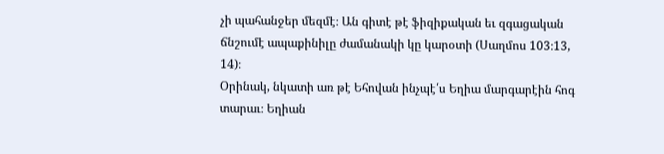չի պահանջեր մեզմէ։ Ան գիտէ թէ ֆիզիքական եւ զգացական ճնշումէ ապաքինիլը ժամանակի կը կարօտի (Սաղմոս 103։13, 14)։
Օրինակ, նկատի առ թէ Եհովան ինչպէ՛ս Եղիա մարգարէին հոգ տարաւ։ Եղիան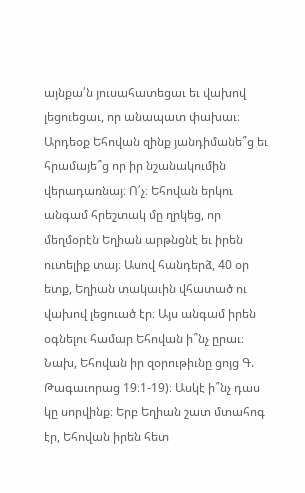այնքա՛ն յուսահատեցաւ եւ վախով լեցուեցաւ, որ անապատ փախաւ։ Արդեօք Եհովան զինք յանդիմանե՞ց եւ հրամայե՞ց որ իր նշանակումին վերադառնայ։ Ո՛չ։ Եհովան երկու անգամ հրեշտակ մը ղրկեց, որ մեղմօրէն Եղիան արթնցնէ եւ իրեն ուտելիք տայ։ Ասով հանդերձ, 40 օր ետք, Եղիան տակաւին վհատած ու վախով լեցուած էր։ Այս անգամ իրեն օգնելու համար Եհովան ի՞նչ ըրաւ։ Նախ, Եհովան իր զօրութիւնը ցոյց Գ. Թագաւորաց 19։1-19)։ Ասկէ ի՞նչ դաս կը սորվինք։ Երբ Եղիան շատ մտահոգ էր, Եհովան իրեն հետ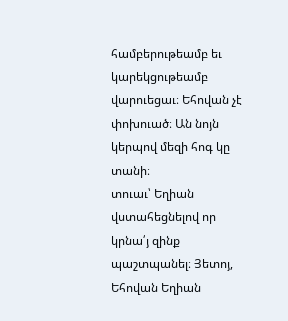համբերութեամբ եւ կարեկցութեամբ վարուեցաւ։ Եհովան չէ փոխուած։ Ան նոյն կերպով մեզի հոգ կը տանի։
տուաւ՝ Եղիան վստահեցնելով որ կրնա՛յ զինք պաշտպանել։ Յետոյ, Եհովան Եղիան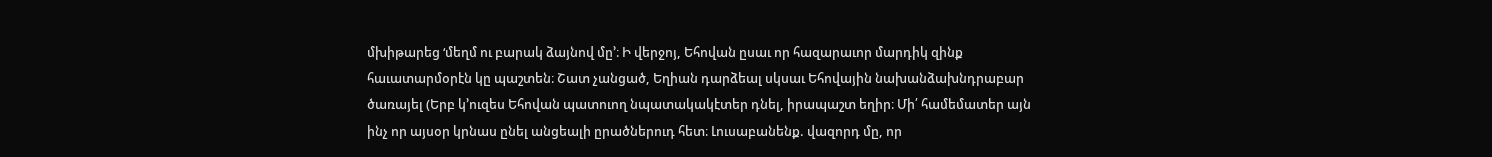մխիթարեց ‘մեղմ ու բարակ ձայնով մը’։ Ի վերջոյ, Եհովան ըսաւ որ հազարաւոր մարդիկ զինք հաւատարմօրէն կը պաշտեն։ Շատ չանցած, Եղիան դարձեալ սկսաւ Եհովային նախանձախնդրաբար ծառայել (Երբ կ’ուզես Եհովան պատուող նպատակակէտեր դնել, իրապաշտ եղիր։ Մի՛ համեմատեր այն ինչ որ այսօր կրնաս ընել անցեալի ըրածներուդ հետ։ Լուսաբանենք. վազորդ մը, որ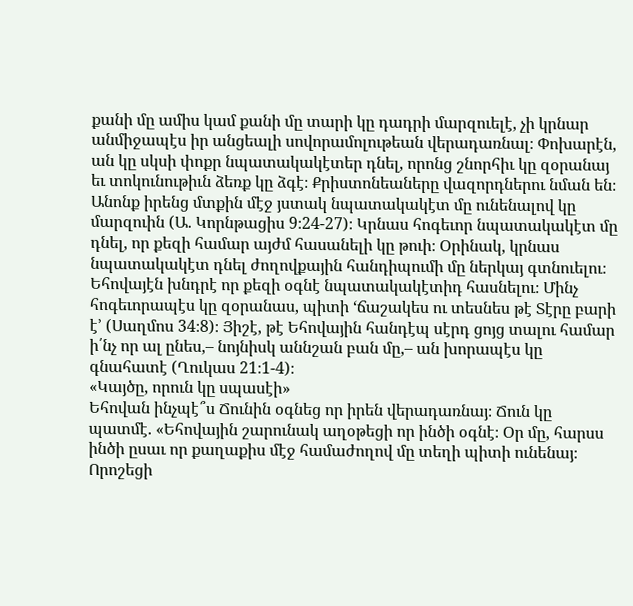քանի մը ամիս կամ քանի մը տարի կը դադրի մարզուելէ, չի կրնար անմիջապէս իր անցեալի սովորամոլութեան վերադառնալ։ Փոխարէն, ան կը սկսի փոքր նպատակակէտեր դնել, որոնց շնորհիւ կը զօրանայ եւ տոկունութիւն ձեռք կը ձգէ։ Քրիստոնեաները վազորդներու նման են։ Անոնք իրենց մտքին մէջ յստակ նպատակակէտ մը ունենալով կը մարզուին (Ա. Կորնթացիս 9։24-27)։ Կրնաս հոգեւոր նպատակակէտ մը դնել, որ քեզի համար այժմ հասանելի կը թուի։ Օրինակ, կրնաս նպատակակէտ դնել ժողովքային հանդիպումի մը ներկայ գտնուելու։ Եհովայէն խնդրէ որ քեզի օգնէ նպատակակէտիդ հասնելու։ Մինչ հոգեւորապէս կը զօրանաս, պիտի ‘ճաշակես ու տեսնես թէ Տէրը բարի է’ (Սաղմոս 34։8)։ Յիշէ, թէ Եհովային հանդէպ սէրդ ցոյց տալու համար ի՛նչ որ ալ ընես,– նոյնիսկ աննշան բան մը,– ան խորապէս կը գնահատէ (Ղուկաս 21։1-4)։
«Կայծը, որուն կը սպասէի»
Եհովան ինչպէ՞ս Ճունին օգնեց որ իրեն վերադառնայ։ Ճուն կը պատմէ. «Եհովային շարունակ աղօթեցի որ ինծի օգնէ։ Օր մը, հարսս ինծի ըսաւ որ քաղաքիս մէջ համաժողով մը տեղի պիտի ունենայ։ Որոշեցի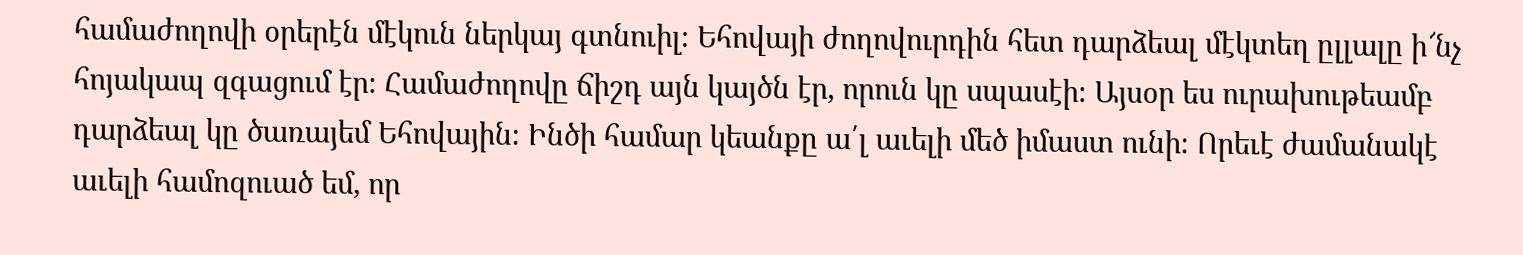համաժողովի օրերէն մէկուն ներկայ գտնուիլ։ Եհովայի ժողովուրդին հետ դարձեալ մէկտեղ ըլլալը ի՜նչ հոյակապ զգացում էր։ Համաժողովը ճիշդ այն կայծն էր, որուն կը սպասէի։ Այսօր ես ուրախութեամբ դարձեալ կը ծառայեմ Եհովային։ Ինծի համար կեանքը ա՛լ աւելի մեծ իմաստ ունի։ Որեւէ ժամանակէ աւելի համոզուած եմ, որ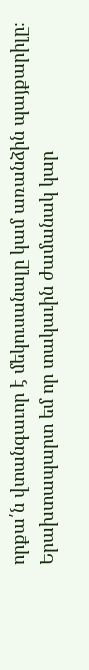որքա՛ն վտանգաւոր է մեկուսանալը կամ առանձին պայքարիլը։ Երախտապարտ եմ որ տակաւին ժամանակ կար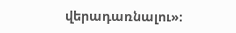վերադառնալու»։